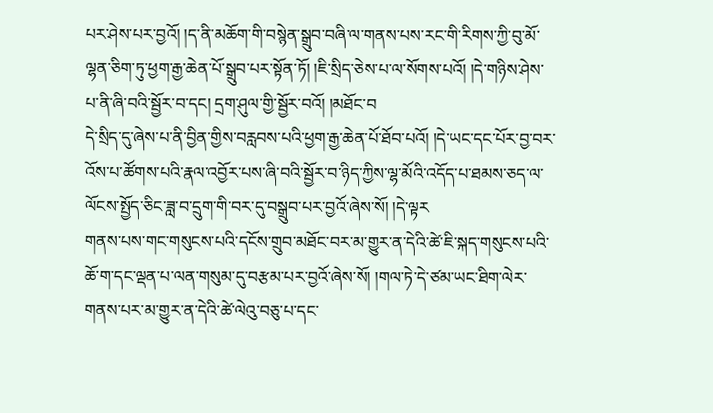པར་ཤེས་པར་བྱའོ། །ད་ནི་མཆོག་གི་བསྙེན་སྒྲུབ་བཞི་ལ་གནས་པས་རང་གི་རིགས་ཀྱི་བུ་མོ་ལྷན་ཅིག་ཏུ་ཕྱག་རྒྱ་ཆེན་པོ་སྒྲུབ་པར་སྟོན་ཏོ། །ཇི་སྲིད་ཅེས་པ་ལ་སོགས་པའོ། །དེ་གཉིས་ཤེས་པ་ནི་ཞི་བའི་སྦྱོར་བ་དང། དྲག་ཤུལ་གྱི་སྦྱོར་བའོ། །མཐོང་བ
དེ་སྲིད་དུ་ཞེས་པ་ནི་བྱིན་གྱིས་བརླབས་པའི་ཕྱག་རྒྱ་ཆེན་པོ་ཐོབ་པའོ། །དེ་ཡང་དང་པོར་བྱ་བར་འོས་པ་ཚོགས་པའི་རྣལ་འབྱོར་པས་ཞི་བའི་སྦྱོར་བ་ཉིད་ཀྱིས་ལྷ་མོའི་འདོད་པ་ཐམས་ཅད་ལ་ལོངས་སྤྱོད་ཅིང་ཟླ་བ་དྲུག་གི་བར་དུ་བསྒྲུབ་པར་བྱའོ་ཞེས་སོ། །དེ་ལྟར
གནས་པས་གང་གསུངས་པའི་དངོས་གྲུབ་མཐོང་བར་མ་གྱུར་ན་དེའི་ཚེ་ཇི་སྐད་གསུངས་པའི་ཆོ་ག་དང་ལྡན་པ་ལན་གསུམ་དུ་བརྩམ་པར་བྱའོ་ཞེས་སོ། །གལ་ཏེ་དེ་ཙམ་ཡང་ཐིག་ལེར་གནས་པར་མ་གྱུར་ན་དེའི་ཚེ་ལེའུ་བཅུ་པ་དང་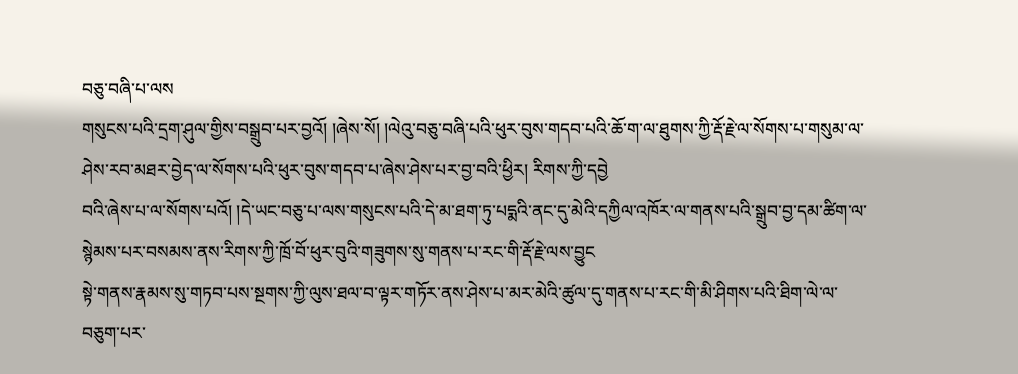བཅུ་བཞི་པ་ལས
གསུངས་པའི་དྲག་ཤུལ་གྱིས་བསྒྲུབ་པར་བྱའོ། །ཞེས་སོ། །ལེའུ་བཅུ་བཞི་པའི་ཕུར་བུས་གདབ་པའི་ཆོ་ག་ལ་ཐུགས་ཀྱི་རྡོ་རྗེ་ལ་སོགས་པ་གསུམ་ལ་ཤེས་རབ་མཐར་བྱེད་ལ་སོགས་པའི་ཕུར་བུས་གདབ་པ་ཞེས་ཤེས་པར་བྱ་བའི་ཕྱིར། རིགས་ཀྱི་དབྱེ
བའི་ཞེས་པ་ལ་སོགས་པའོ། །དེ་ཡང་བཅུ་པ་ལས་གསུངས་པའི་དེ་མ་ཐག་ཏུ་པདྨའི་ནང་དུ་མེའི་དཀྱིལ་འཁོར་ལ་གནས་པའི་སྒྲུབ་བྱ་དམ་ཚིག་ལ་སྙེམས་པར་བསམས་ནས་རིགས་ཀྱི་ཁྲོ་བོ་ཕུར་བུའི་གཟུགས་སུ་གནས་པ་རང་གི་རྡོ་རྗེ་ལས་བྱུང
སྟེ་གནས་རྣམས་སུ་གཏབ་པས་སྔགས་ཀྱི་ལུས་ཐལ་བ་ལྟར་གཏོར་ནས་ཤེས་པ་མར་མེའི་ཚུལ་དུ་གནས་པ་རང་གི་མི་ཤིགས་པའི་ཐིག་ལེ་ལ་བཅུག་པར་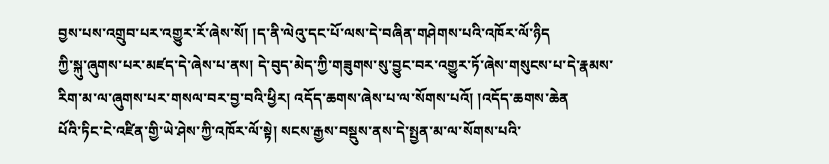བྱས་པས་འགྲུབ་པར་འགྱུར་རོ་ཞེས་སོ། །ད་ནི་ལེའུ་དང་པོ་ལས་དེ་བཞིན་གཤེགས་པའི་འཁོར་ལོ་ཉིད
ཀྱི་སྐུ་ཞུགས་པར་མཛད་དེ་ཞེས་པ་ནས། དེ་བུད་མེད་ཀྱི་གཟུགས་སུ་བྱུང་བར་འགྱུར་ཏོ་ཞེས་གསུངས་པ་དེ་རྣམས་རིག་མ་ལ་ཞུགས་པར་གསལ་བར་བྱ་བའི་ཕྱིར། འདོད་ཆགས་ཞེས་པ་ལ་སོགས་པའོ། །འདོད་ཆགས་ཆེན
པོའི་ཏིང་ངེ་འཛིན་གྱི་ཡེ་ཤེས་ཀྱི་འཁོར་ལོ་སྟེ། སངས་རྒྱས་བསྡུས་ནས་དེ་སྤྱན་མ་ལ་སོགས་པའི་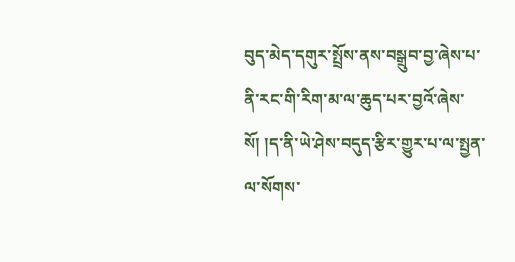བུད་མེད་དགུར་སྤྲོས་ནས་བསྒྲུབ་བྱ་ཞེས་པ་ནི་རང་གི་རིག་མ་ལ་ཆུད་པར་བྱའོ་ཞེས་སོ། །ད་ནི་ཡེ་ཤེས་བདུད་རྩིར་གྱུར་པ་ལ་སྤྱན་ལ་སོགས་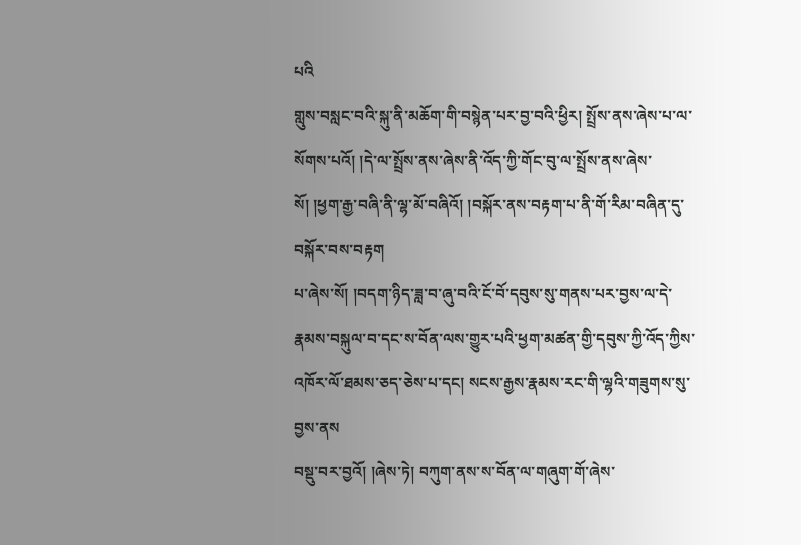པའི
གླུས་བསླང་བའི་སྐུ་ནི་མཆོག་གི་བསྙེན་པར་བྱ་བའི་ཕྱིར། སྤྲོས་ནས་ཞེས་པ་ལ་སོགས་པའོ། །དེ་ལ་སྤྲོས་ནས་ཞེས་ནི་འོད་ཀྱི་གོང་བུ་ལ་སྤྲོས་ནས་ཞེས་སོ། །ཕྱག་རྒྱ་བཞི་ནི་ལྷ་མོ་བཞིའོ། །བསྐོར་ནས་བརྟག་པ་ནི་གོ་རིམ་བཞིན་དུ་བསྐོར་བས་བརྟག
པ་ཞེས་སོ། །བདག་ཉིད་ཟླ་བ་ཞུ་བའི་ངོ་བོ་དབུས་སུ་གནས་པར་བྱས་ལ་དེ་རྣམས་བསྐུལ་བ་དང་ས་བོན་ལས་གྱུར་པའི་ཕྱག་མཚན་གྱི་དབུས་ཀྱི་འོད་ཀྱིས་འཁོར་ལོ་ཐམས་ཅད་ཅེས་པ་དང། སངས་རྒྱས་རྣམས་རང་གི་ལྷའི་གཟུགས་སུ་བྱས་ནས
བསྡུ་བར་བྱའོ། །ཞེས་ཏེ། བཀུག་ནས་ས་བོན་ལ་གཞུག་གོ་ཞེས་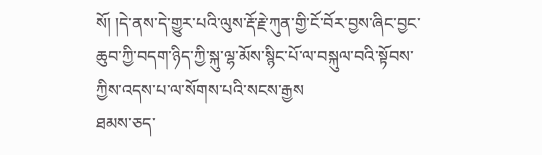སོ། །དེ་ནས་དེ་གྱུར་པའི་ལུས་རྡོ་རྗེ་ཀུན་གྱི་ངོ་བོར་བྱས་ཞིང་བྱང་ཆུབ་ཀྱི་བདག་ཉིད་ཀྱི་སྐུ་ལྷ་མོས་སྙིང་པོ་ལ་བསྐུལ་བའི་སྟོབས་ཀྱིས་འདས་པ་ལ་སོགས་པའི་སངས་རྒྱས
ཐམས་ཅད་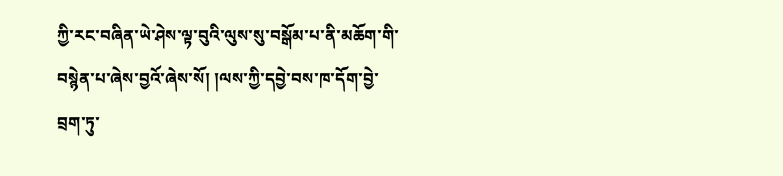ཀྱི་རང་བཞིན་ཡེ་ཤེས་ལྟ་བུའི་ལུས་སུ་བསྒོམ་པ་ནི་མཆོག་གི་བསྙེན་པ་ཞེས་བྱའོ་ཞེས་སོ། །ལས་ཀྱི་དབྱེ་བས་ཁ་དོག་བྱེ་བྲག་ཏུ་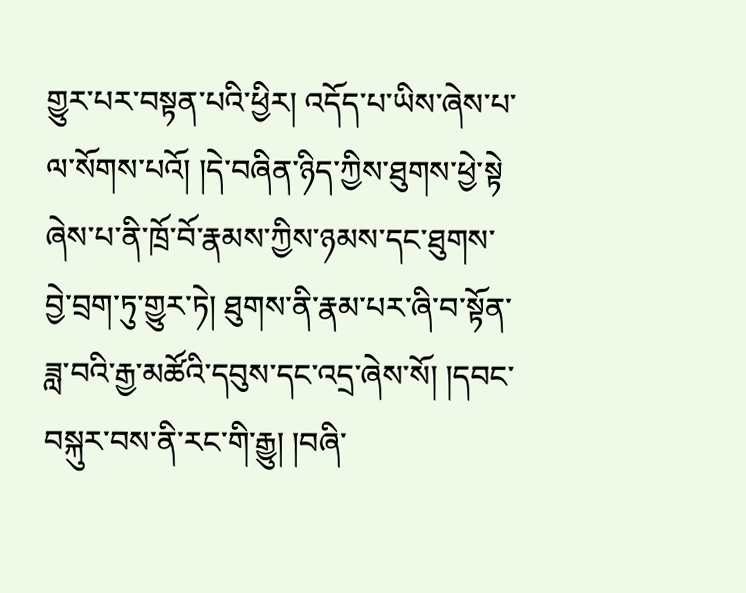གྱུར་པར་བསྟན་པའི་ཕྱིར། འདོད་པ་ཡིས་ཞེས་པ་ལ་སོགས་པའོ། །དེ་བཞིན་ཉིད་ཀྱིས་ཐུགས་ཕྱེ་སྟེ
ཞེས་པ་ནི་ཁྲོ་བོ་རྣམས་ཀྱིས་ཉམས་དང་ཐུགས་བྱེ་བྲག་ཏུ་གྱུར་ཏེ། ཐུགས་ནི་རྣམ་པར་ཞི་བ་སྟོན་ཟླ་བའི་རྒྱ་མཚོའི་དབུས་དང་འདྲ་ཞེས་སོ། །དབང་བསྐུར་བས་ནི་རང་གི་རྒྱུ། །བཞི་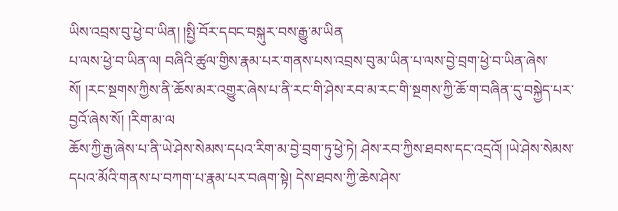ཡིས་འབྲས་བུ་ཕྱེ་བ་ཡིན། །སྤྱི་བོར་དབང་བསྐུར་བས་རྒྱུ་མ་ཡིན
པ་ལས་ཕྱེ་བ་ཡིན་ལ། བཞིའི་ཚུལ་གྱིས་རྣམ་པར་གནས་པས་འབྲས་བུ་མ་ཡིན་པ་ལས་བྱེ་བྲག་ཕྱེ་བ་ཡིན་ཞེས་སོ། །རང་སྔགས་ཀྱིས་ནི་ཆོས་མར་འགྱུར་ཞེས་པ་ནི་རང་གི་ཤེས་རབ་མ་རང་གི་སྔགས་ཀྱི་ཆོ་ག་བཞིན་དུ་བསྐྱེད་པར་བྱའོ་ཞེས་སོ། །རིག་མ་ལ
ཆོས་ཀྱི་རྒྱ་ཞེས་པ་ནི་ཡེ་ཤེས་སེམས་དཔའ་རིག་མ་བྱེ་བྲག་ཏུ་ཕྱེ་ཏེ། ཤེས་རབ་ཀྱིས་ཐབས་དང་འདྲའོ། །ཡེ་ཤེས་སེམས་དཔའ་མོའི་གནས་པ་བཀག་པ་རྣམ་པར་བཞག་སྟེ། དེས་ཐབས་ཀྱི་ཆེས་ཤེས་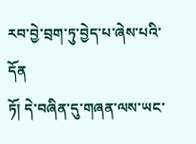རབ་བྱེ་བྲག་ཏུ་བྱེད་པ་ཞེས་པའི་དོན
ཏོ། དེ་བཞིན་དུ་གཞན་ལས་ཡང་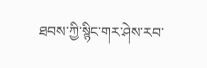ཐབས་ཀྱི་སྙིང་གར་ཤེས་རབ་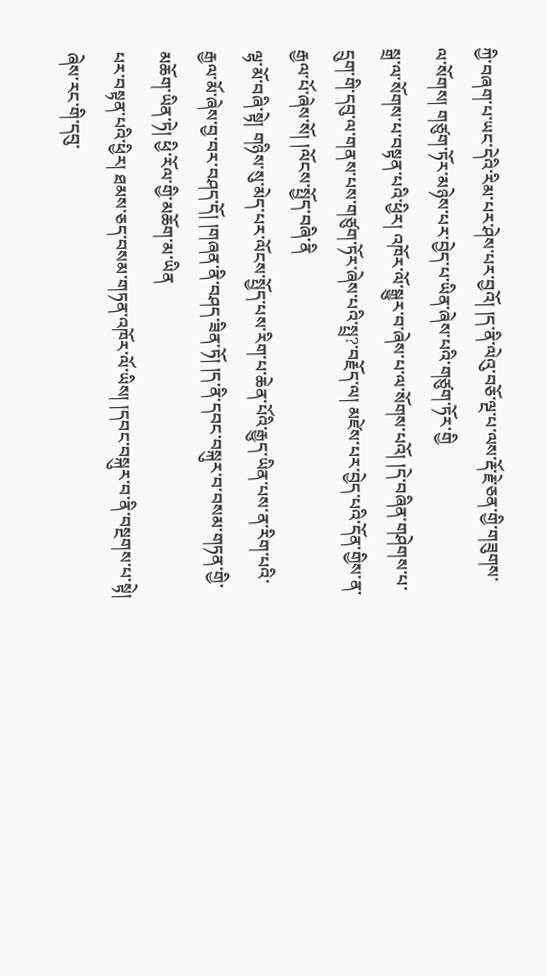ཀྱི་བཞག་པ་ཡང་དེའི་རིམ་པར་ཤེས་པར་བྱའོ། །ད་ནི་ལེའུ་བཅོ་ལྔ་པ་ལས་རྡོ་རྗེ་ཅན་གྱི་གཟུགས་ལ་སོགས། གཙུག་ཏོར་མཉེས་པར་བྱེད་པ་ཡིན་ཞེས་པའི་གཙུག་ཏོར་གྱི
སྒྲ་ལ་སོགས་པ་བསྟན་པའི་ཕྱིར། འཁོར་ལོ་སྒྱུར་བ་ཞེས་པ་ལ་སོགས་པའོ། །དེ་བཞིན་གཤེགས་པ་དྲུག་གི་དབུ་ལ་གནས་པས་གཙུག་ཏོར་ཞེས་པའི་སྤྲ?་བརྗོད་ལ། མཛེས་པར་བྱེད་པའི་དོན་གྱིས་ན་རྒྱལ་པོ་ཞེས་སོ། །ལོངས་སྤྱོད་བཞི་ནི
ལྷ་མོ་བཞི་སྟེ། གཉིས་སུ་མེད་པར་ལོངས་སྤྱོད་པས་རིག་པ་ཆེན་པོའི་རྒྱུད་ཡིན་པས་ན་རིག་པའི་རྒྱལ་མོ་ཞེས་བྱ་བར་བཤད་དོ། །གཞན་ནི་བཤད་ཟིན་ཏོ། །ད་ནི་དབང་བསྐུར་བ་བསམ་གཏན་གྱི་མཆོག་ཡིན་ཏེ། ཕྱི་རོལ་གྱི་མཆོག་མ་ཡིན
པར་བསྟན་པའི་ཕྱིར། ཐམས་ཅད་བསམ་གཏན་འཁོར་ལོ་ཡིས། །དབང་བསྐུར་བ་ནི་བསྔགས་པ་སྟེ། ཞེས་རང་གི་དབུ་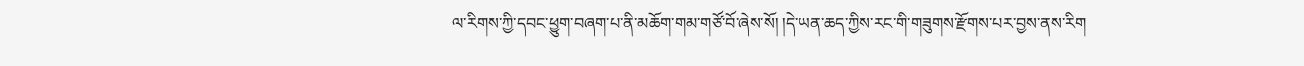ལ་རིགས་ཀྱི་དབང་ཕྱུག་བཞག་པ་ནི་མཆོག་གམ་གཙོ་བོ་ཞེས་སོ། །དེ་ཡན་ཆད་ཀྱིས་རང་གི་གཟུགས་རྫོགས་པར་བྱས་ནས་རིག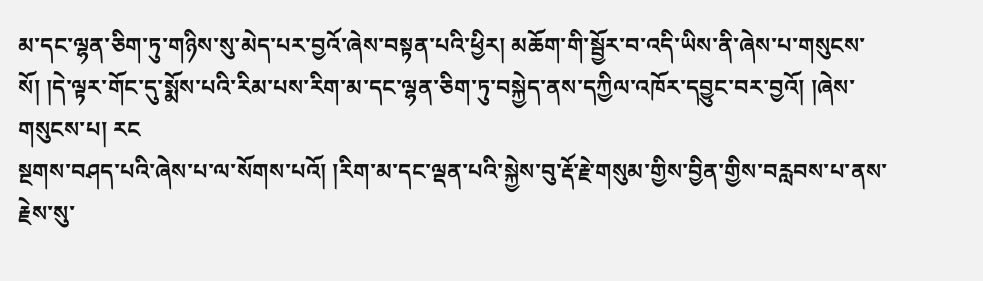མ་དང་ལྷན་ཅིག་ཏུ་གཉིས་སུ་མེད་པར་བྱའོ་ཞེས་བསྟན་པའི་ཕྱིར། མཆོག་གི་སྦྱོར་བ་འདི་ཡིས་ནི་ཞེས་པ་གསུངས་སོ། །དེ་ལྟར་གོང་དུ་སྨོས་པའི་རིམ་པས་རིག་མ་དང་ལྷན་ཅིག་ཏུ་བསྐྱེད་ནས་དཀྱིལ་འཁོར་དབྱུང་བར་བྱའོ། །ཞེས་གསུངས་པ། རང
སྔགས་བཤད་པའི་ཞེས་པ་ལ་སོགས་པའོ། །རིག་མ་དང་ལྡན་པའི་སྐྱེས་བུ་རྡོ་རྗེ་གསུམ་གྱིས་བྱིན་གྱིས་བརླབས་པ་ནས་རྗེས་སུ་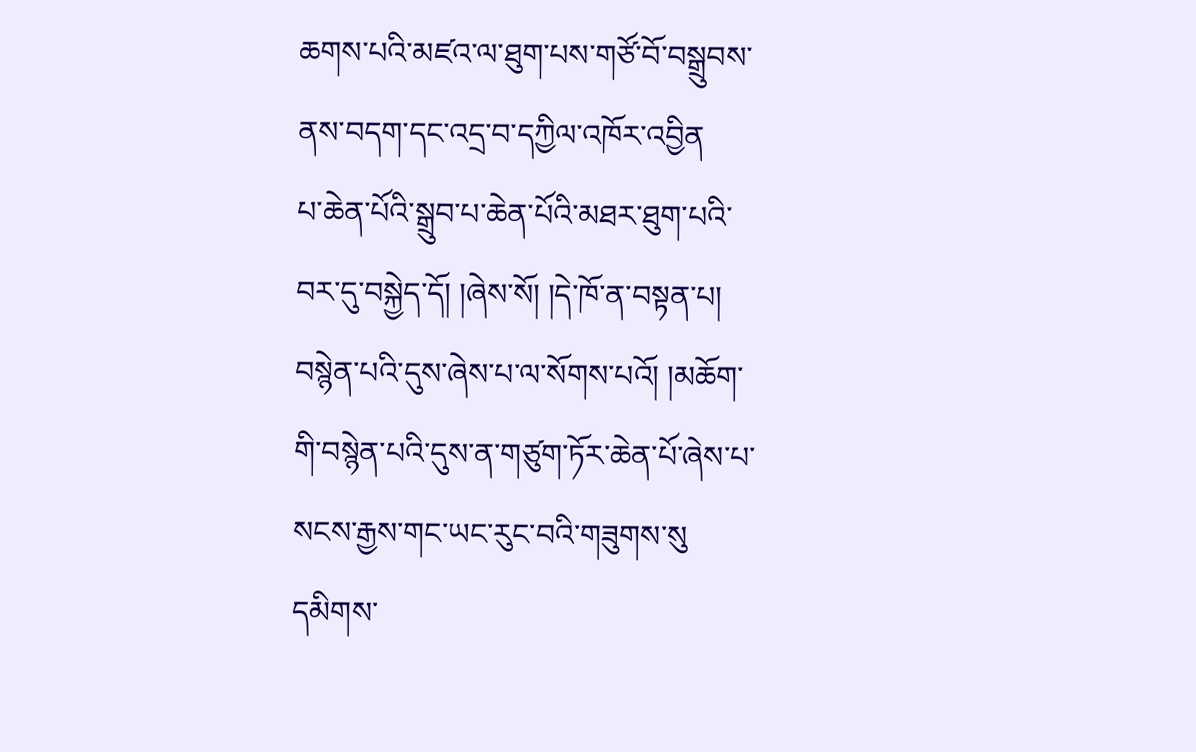ཆགས་པའི་མཛའ་ལ་ཐུག་པས་གཙོ་བོ་བསྒྲུབས་ནས་བདག་དང་འདྲ་བ་དཀྱིལ་འཁོར་འབྱིན
པ་ཆེན་པོའི་སྒྲུབ་པ་ཆེན་པོའི་མཐར་ཐུག་པའི་བར་དུ་བསྐྱེད་དོ། །ཞེས་སོ། །དེ་ཁོ་ན་བསྟན་པ། བསྙེན་པའི་དུས་ཞེས་པ་ལ་སོགས་པའོ། །མཆོག་གི་བསྙེན་པའི་དུས་ན་གཙུག་ཏོར་ཆེན་པོ་ཞེས་པ་སངས་རྒྱས་གང་ཡང་རུང་བའི་གཟུགས་སུ
དམིགས་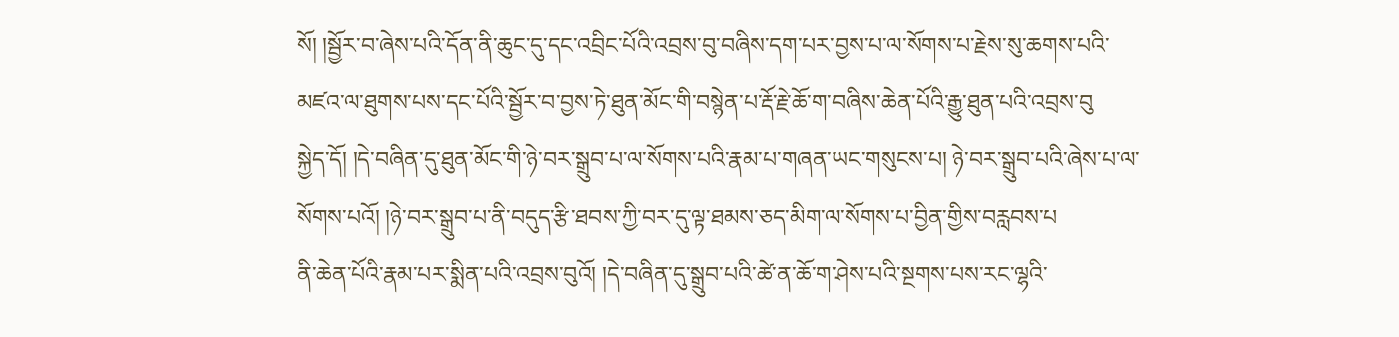སོ། །སྦྱོར་བ་ཞེས་པའི་དོན་ནི་ཆུང་དུ་དང་འབྲིང་པོའི་འབྲས་བུ་བཞིས་དག་པར་བྱས་པ་ལ་སོགས་པ་རྗེས་སུ་ཆགས་པའི་མཛའ་ལ་ཐུགས་པས་དང་པོའི་སྦྱོར་བ་བྱས་ཏེ་ཐུན་མོང་གི་བསྙེན་པ་རྡོ་རྗེ་ཆོ་ག་བཞིས་ཆེན་པོའི་རྒྱུ་ཐུན་པའི་འབྲས་བུ
སྐྱེད་དོ། །དེ་བཞིན་དུ་ཐུན་མོང་གི་ཉེ་བར་སྒྲུབ་པ་ལ་སོགས་པའི་རྣམ་པ་གཞན་ཡང་གསུངས་པ། ཉེ་བར་སྒྲུབ་པའི་ཞེས་པ་ལ་སོགས་པའོ། །ཉེ་བར་སྒྲུབ་པ་ནི་བདུད་རྩི་ཐབས་ཀྱི་བར་དུ་ལྟ་ཐམས་ཅད་མིག་ལ་སོགས་པ་བྱིན་གྱིས་བརླབས་པ
ནི་ཆེན་པོའི་རྣམ་པར་སྨིན་པའི་འབྲས་བུའོ། །དེ་བཞིན་དུ་སྒྲུབ་པའི་ཚེ་ན་ཆོ་ག་ཤེས་པའི་སྔགས་པས་རང་ལྷའི་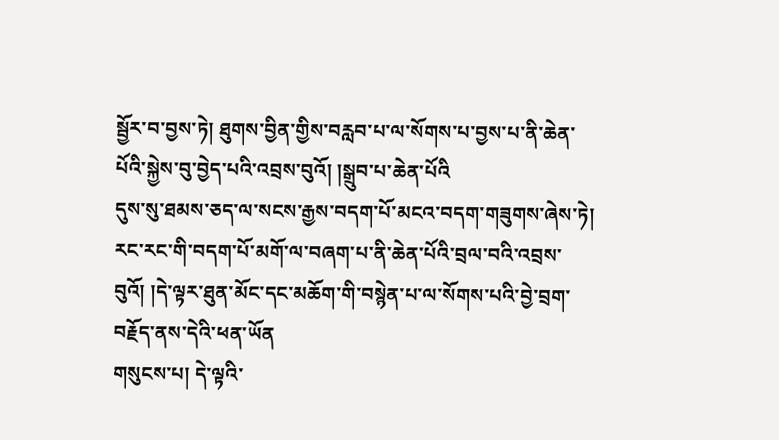སྦྱོར་བ་བྱས་ཏེ། ཐུགས་བྱིན་གྱིས་བརླབ་པ་ལ་སོགས་པ་བྱས་པ་ནི་ཆེན་པོའི་སྐྱེས་བུ་བྱེད་པའི་འབྲས་བུའོ། །སྒྲུབ་པ་ཆེན་པོའི
དུས་སུ་ཐམས་ཅད་ལ་སངས་རྒྱས་བདག་པོ་མངའ་བདག་གཟུགས་ཞེས་ཏེ། རང་རང་གི་བདག་པོ་མགོ་ལ་བཞག་པ་ནི་ཆེན་པོའི་བྲལ་བའི་འབྲས་བུའོ། །དེ་ལྟར་ཐུན་མོང་དང་མཆོག་གི་བསྙེན་པ་ལ་སོགས་པའི་བྱེ་བྲག་བརྗོད་ནས་དེའི་ཕན་ཡོན
གསུངས་པ། དེ་ལྟའི་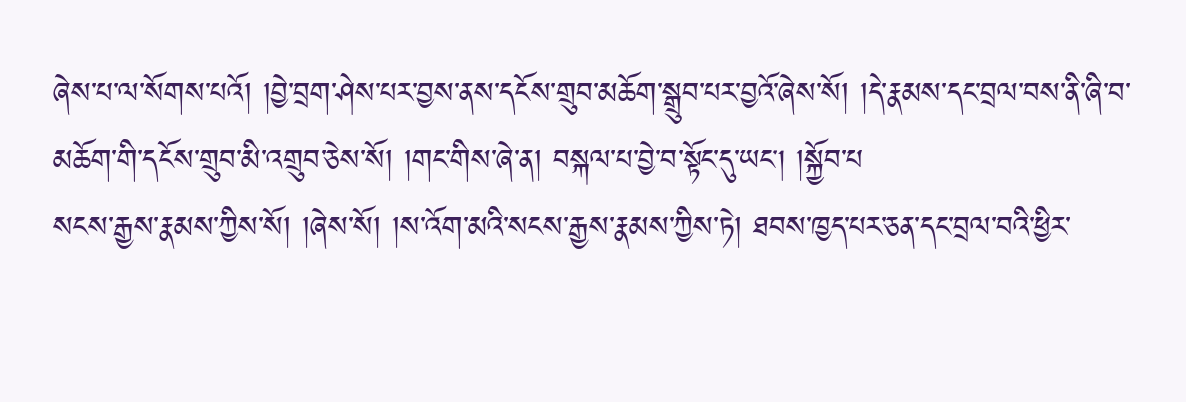ཞེས་པ་ལ་སོགས་པའོ། །བྱེ་བྲག་ཤེས་པར་བྱས་ནས་དངོས་གྲུབ་མཆོག་སྒྲུབ་པར་བྱའོ་ཞེས་སོ། །དེ་རྣམས་དང་བྲལ་བས་ནི་ཞི་བ་མཆོག་གི་དངོས་གྲུབ་མི་འགྲུབ་ཅེས་སོ། །གང་གིས་ཞེ་ན། བསྐལ་པ་བྱེ་བ་སྟོང་དུ་ཡང། །སྐྱོབ་པ
སངས་རྒྱས་རྣམས་ཀྱིས་སོ། །ཞེས་སོ། །ས་འོག་མའི་སངས་རྒྱས་རྣམས་ཀྱིས་ཏེ། ཐབས་ཁྱད་པར་ཅན་དང་བྲལ་བའི་ཕྱིར་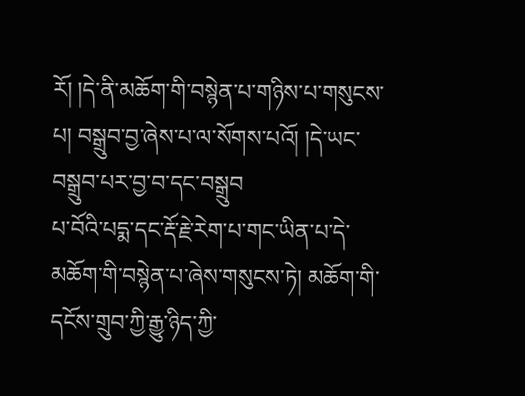རོ། །དེ་ནི་མཆོག་གི་བསྙེན་པ་གཉིས་པ་གསུངས་པ། བསྒྲུབ་བྱ་ཞེས་པ་ལ་སོགས་པའོ། །དེ་ཡང་བསྒྲུབ་པར་བྱ་བ་དང་བསྒྲུབ
པ་བོའི་པདྨ་དང་རྡོ་རྗེ་རེག་པ་གང་ཡིན་པ་དེ་མཆོག་གི་བསྙེན་པ་ཞེས་གསུངས་ཏེ། མཆོག་གི་དངོས་གྲུབ་ཀྱི་རྒྱུ་ཉིད་ཀྱི་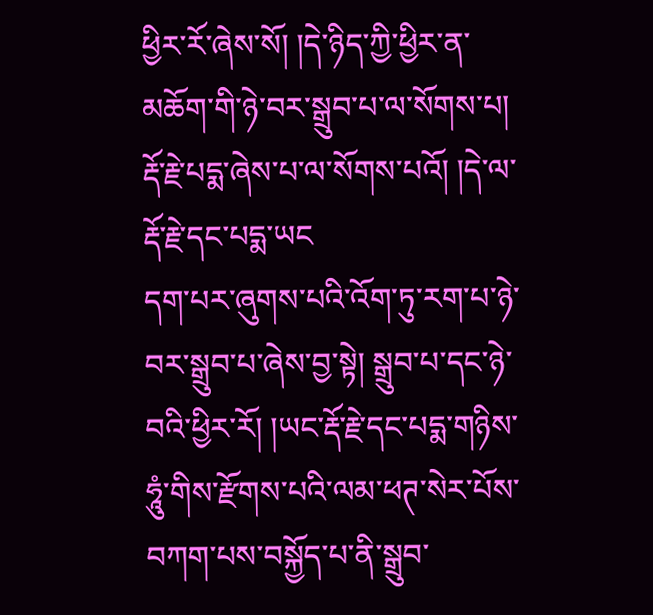ཕྱིར་རོ་ཞེས་སོ། །དེ་ཉིད་ཀྱི་ཕྱིར་ན་མཆོག་གི་ཉེ་བར་སྒྲུབ་པ་ལ་སོགས་པ། རྡོ་རྗེ་པདྨ་ཞེས་པ་ལ་སོགས་པའོ། །དེ་ལ་རྡོ་རྗེ་དང་པདྨ་ཡང
དག་པར་ཞུགས་པའི་འོག་ཏུ་རག་པ་ཉེ་བར་སྒྲུབ་པ་ཞེས་བྱ་སྟེ། སྒྲུབ་པ་དང་ཉེ་བའི་ཕྱིར་རོ། །ཡང་རྡོ་རྗེ་དང་པདྨ་གཉིས་ཧཱུཾ་གིས་རྫོགས་པའི་ལམ་ཕཊ་སེར་པོས་བཀག་པས་བསྐྱོད་པ་ནི་སྒྲུབ་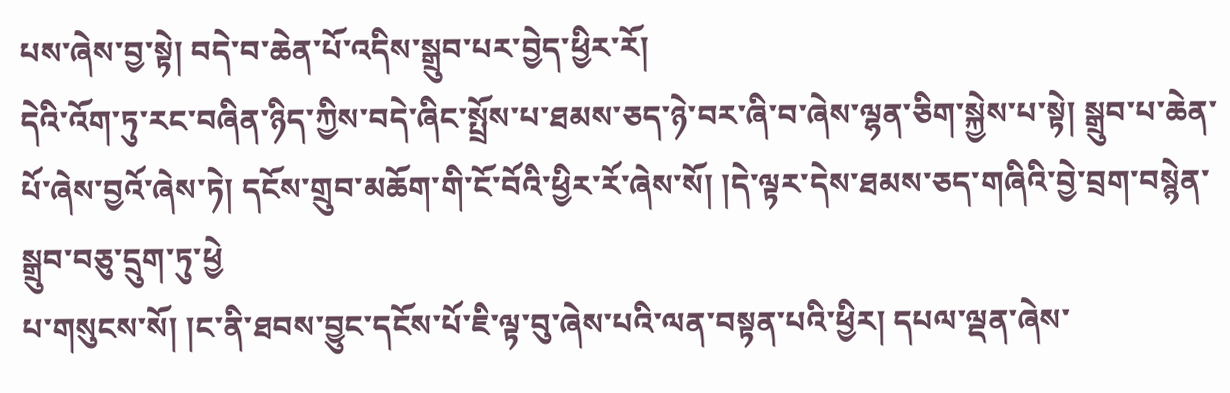པས་ཞེས་བྱ་སྟེ། བདེ་བ་ཆེན་པོ་འདིས་སྒྲུབ་པར་བྱེད་ཕྱིར་རོ།
དེའི་འོག་ཏུ་རང་བཞིན་ཉིད་ཀྱིས་བདེ་ཞིང་སྤྲོས་པ་ཐམས་ཅད་ཉེ་བར་ཞི་བ་ཞེས་ལྷན་ཅིག་སྐྱེས་པ་སྟེ། སྒྲུབ་པ་ཆེན་པོ་ཞེས་བྱའོ་ཞེས་ཏེ། དངོས་གྲུབ་མཆོག་གི་ངོ་བོའི་ཕྱིར་རོ་ཞེས་སོ། །དེ་ལྟར་དེས་ཐམས་ཅད་གཞིའི་བྱེ་བྲག་བསྙེན་སྒྲུབ་བཅུ་དྲུག་ཏུ་ཕྱེ
པ་གསུངས་སོ། །ང་ནི་ཐབས་བྱུང་དངོས་པོ་ཇི་ལྟ་བུ་ཞེས་པའི་ལན་བསྟན་པའི་ཕྱིར། དཔལ་ལྡན་ཞེས་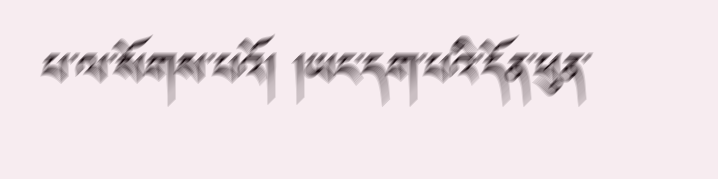པ་ལ་སོགས་པའོ། །ཡང་དག་པའི་དོན་ཕུན་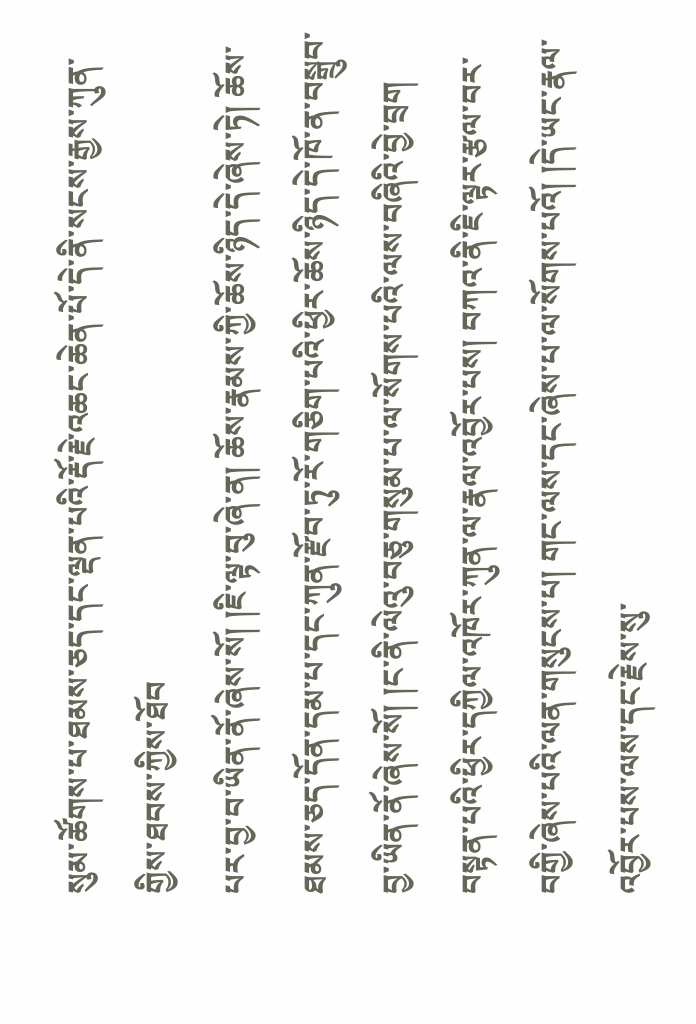སུམ་ཚོགས་པ་ཐམས་ཅད་དང་ལྡན་པའི་རྡོ་རྗེ་འཆང་ཆེན་པོ་དེ་ནི་སངས་རྒྱས་ཀུན་གྱིས་ཐབས་ཀྱིས་ཐོབ
པར་བྱ་བ་ཡིན་ནོ་ཞེས་སོ། །ཇི་ལྟ་བུ་ཞེ་ན། ཆོས་རྣམས་ཀྱི་ཆོས་ཉིད་དེ་ཞེས་ཏེ། ཆོས་ཐམས་ཅད་དོན་དམ་པ་དང་ཀུན་རྫོབ་ཏུ་རོ་གཅིག་པའི་ཕྱིར་ཆོས་ཉིད་དེ་ཁོ་ན་བསྒྲུབ་བྱ་ཡིན་ནོ་ཞེས་སོ། །ང་ནི་ལེའུ་བཅུ་གསུམ་པ་ལ་སོགས་པའི་ལས་བཞིའི་བྱེ་བྲག
བསྟན་པའི་ཕྱིར་དཀྱིལ་འཁོར་ཀུན་ལ་རྣལ་འབྱོར་པས། བཀའ་ནི་ཇི་ལྟར་རྩལ་བར་བགྱི་ཞེས་པའི་ལན་གསུངས་པ། གང་ལས་དང་ཞེས་པ་ལ་སོགས་པའོ། །དེ་ཡང་རྣལ་འབྱོར་པས་ལས་དང་རྗེས་སུ་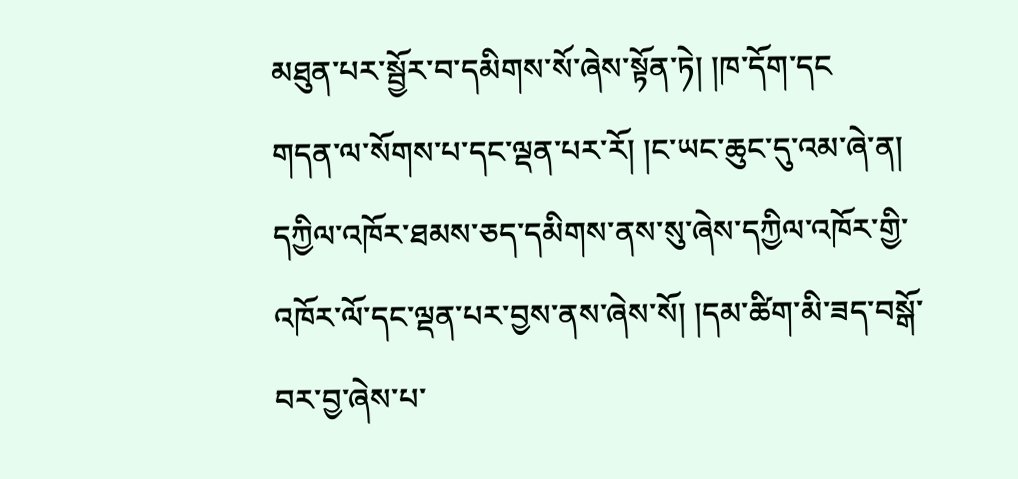མཐུན་པར་སྦྱོར་བ་དམིགས་སོ་ཞེས་སྟོན་ཏེ། །ཁ་དོག་དང
གདན་ལ་སོགས་པ་དང་ལྡན་པར་རོ། །ང་ཡང་ཆུང་དུ་འམ་ཞེ་ན། དཀྱིལ་འཁོར་ཐམས་ཅད་དམིགས་ནས་སུ་ཞེས་དཀྱིལ་འཁོར་གྱི་འཁོར་ལོ་དང་ལྡན་པར་བྱས་ནས་ཞེས་སོ། །དམ་ཚིག་མི་ཟད་བསྒོ་བར་བྱ་ཞེས་པ་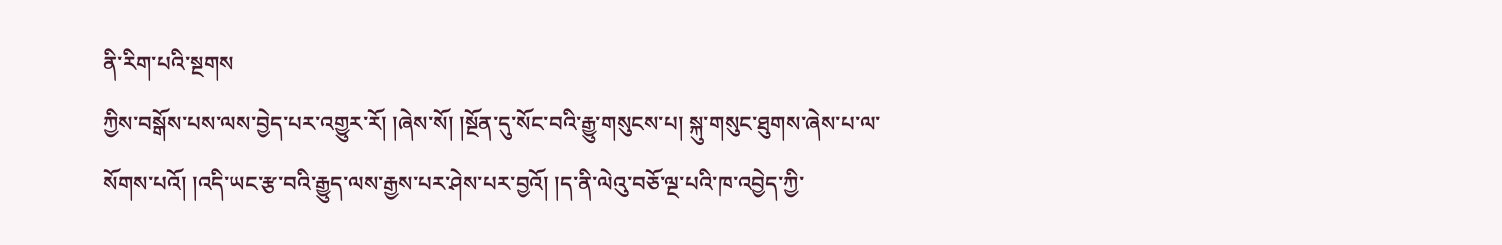ནི་རིག་པའི་སྔགས
ཀྱིས་བསྒོས་པས་ལས་བྱེད་པར་འགྱུར་རོ། །ཞེས་སོ། །སྔོན་དུ་སོང་བའི་རྒྱུ་གསུངས་པ། སྐུ་གསུང་ཐུགས་ཞེས་པ་ལ་སོགས་པའོ། །འདི་ཡང་རྩ་བའི་རྒྱུད་ལས་རྒྱས་པར་ཤེས་པར་བྱའོ། །ད་ནི་ལེའུ་བཅོ་ལྔ་པའི་ཁ་འབྱེད་ཀྱི་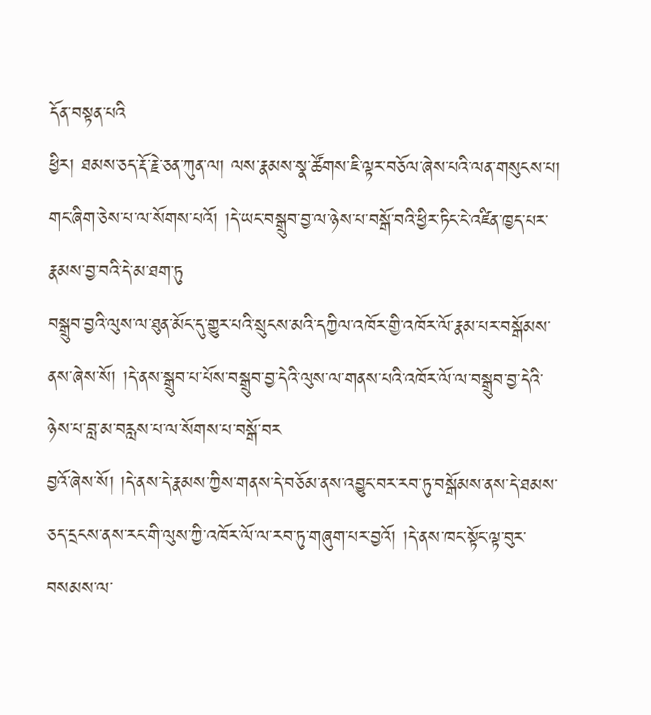དོན་བསྟན་པའི
ཕྱིར། ཐམས་ཅད་རྡོ་རྗེ་ཅན་ཀུན་ལ། ལས་རྣམས་སྣ་ཚོགས་ཇི་ལྟར་བཅོལ་ཞེས་པའི་ལན་གསུངས་པ། གང་ཞིག་ཅེས་པ་ལ་སོགས་པའོ། །དེ་ཡང་བསྒྲུབ་བྱ་ལ་ཉེས་པ་བསྒོ་བའི་ཕྱིར་ཏིང་ངེ་འཛིན་ཁྱད་པར་རྣམས་བྱ་བའི་དེ་མ་ཐག་ཏུ
བསྒྲུབ་བྱའི་ལུས་ལ་ཐུན་མོང་དུ་གྱུར་པའི་སྲུངས་མའི་དཀྱིལ་འཁོར་གྱི་འཁོར་ལོ་རྣམ་པར་བསྒོམས་ནས་ཞེས་སོ། །དེ་ནས་སྒྲུབ་པ་པོས་བསྒྲུབ་བྱ་དེའི་ལུས་ལ་གནས་པའི་འཁོར་ལོ་ལ་བསྒྲུབ་བྱ་དེའི་ཉེས་པ་བླ་མ་བརླས་པ་ལ་སོགས་པ་བསྒོ་བར
བྱའོ་ཞེས་སོ། །དེ་ནས་དེ་རྣམས་ཀྱིས་གནས་དེ་བཅོམ་ནས་འབྱུང་བར་རབ་ཏུ་བསྒོམས་ནས་དེ་ཐམས་ཅད་དྲངས་ནས་རང་གི་ལུས་ཀྱི་འཁོར་ལོ་ལ་རབ་ཏུ་གཞུག་པར་བྱའོ། །དེ་ནས་ཁང་སྟོང་ལྟ་བུར་བསམས་ལ་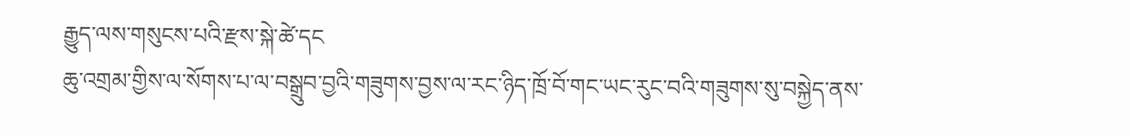རྒྱུད་ལས་གསུངས་པའི་རྫས་སྐེ་ཚེ་དང
ཆུ་འགྲམ་གྱིས་ལ་སོགས་པ་ལ་བསྒྲུབ་བྱའི་གཟུགས་བྱས་ལ་རང་ཉིད་ཁྲོ་བོ་གང་ཡང་རུང་བའི་གཟུགས་སུ་བསྐྱེད་ནས་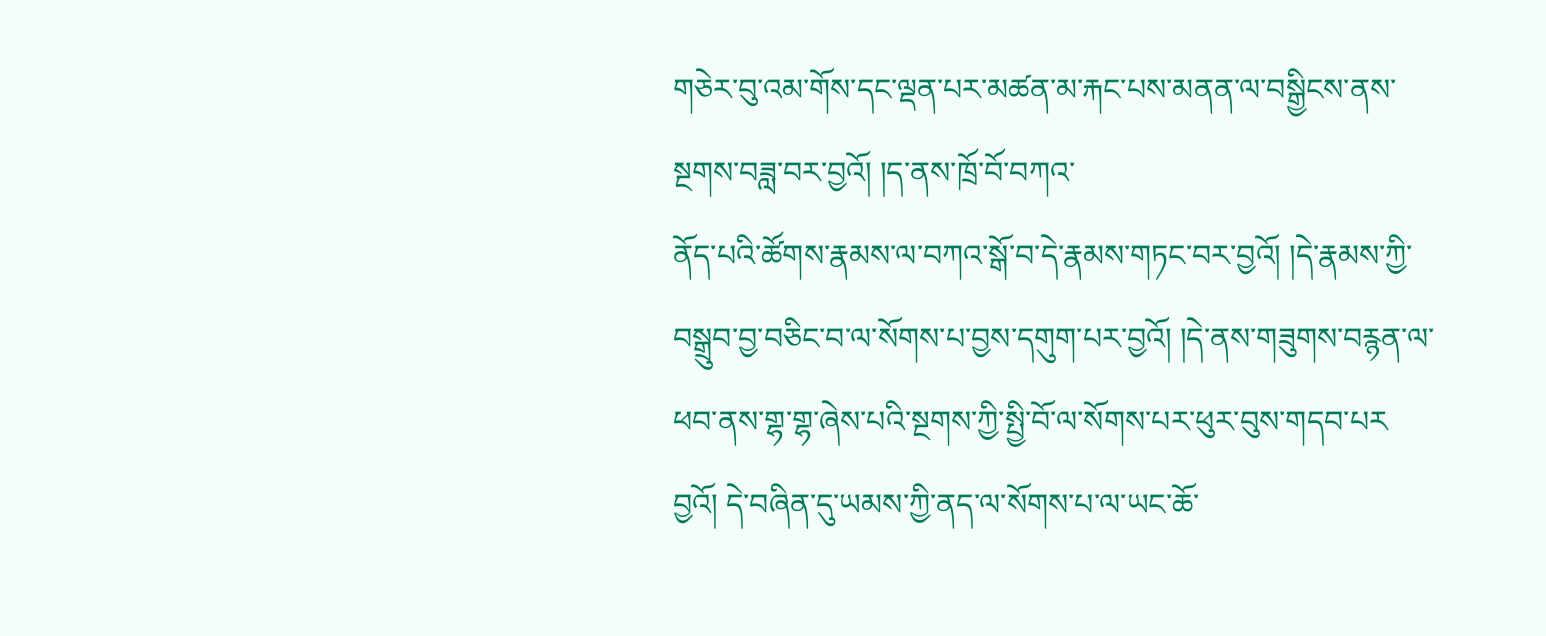གཅེར་བུ་འམ་གོས་དང་ལྡན་པར་མཚན་མ་རྐང་པས་མནན་ལ་བསྒྱིངས་ནས་སྔགས་བཟླ་བར་བྱའོ། །ད་ནས་ཁྲོ་བོ་བཀའ་
ནོད་པའི་ཚོགས་རྣམས་ལ་བཀའ་སྒོ་བ་དེ་རྣམས་གཏང་བར་བྱའོ། །དེ་རྣམས་ཀྱི་བསྒྲུབ་བྱ་བཅིང་བ་ལ་སོགས་པ་བྱས་དགུག་པར་བྱའོ། །དེ་ནས་གཟུགས་བརྙན་ལ་ཕབ་ནས་གྷ་གྷ་ཞེས་པའི་སྔགས་ཀྱི་སྤྱི་བོ་ལ་སོགས་པར་ཕུར་བུས་གདབ་པར
བྱའོ། དེ་བཞིན་དུ་ཡམས་ཀྱི་ནད་ལ་སོགས་པ་ལ་ཡང་ཆོ་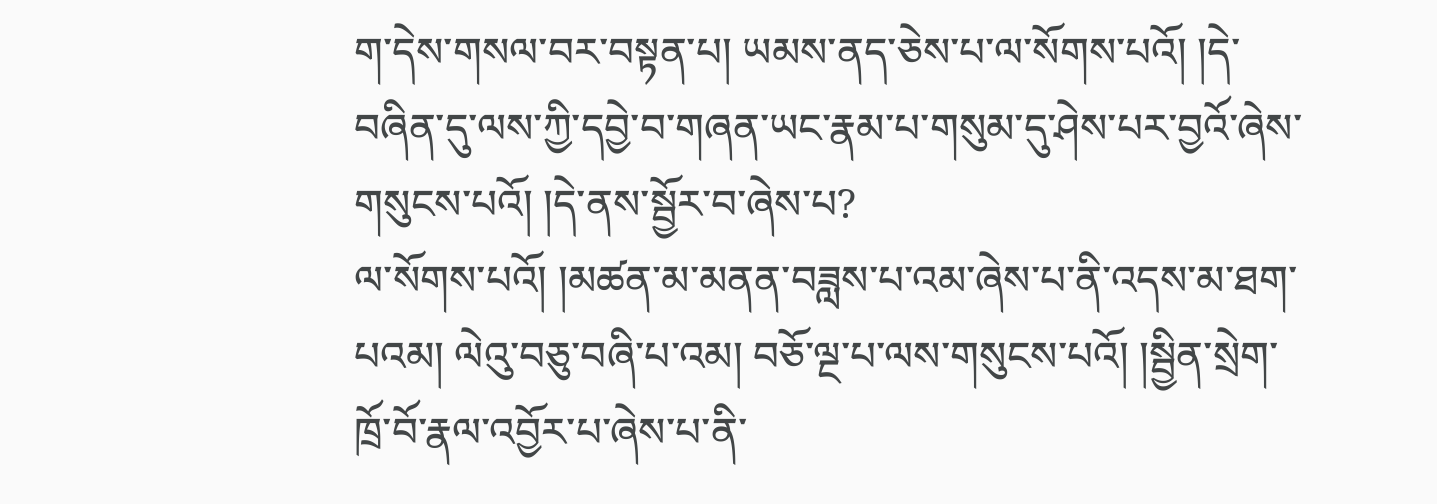ག་དེས་གསལ་བར་བསྟན་པ། ཡམས་ནད་ཅེས་པ་ལ་སོགས་པའོ། །དེ་བཞིན་དུ་ལས་ཀྱི་དབྱེ་བ་གཞན་ཡང་རྣམ་པ་གསུམ་དུ་ཤེས་པར་བྱའོ་ཞེས་གསུངས་པའོ། །དེ་ནས་སྦྱོར་བ་ཞེས་པ?
ལ་སོགས་པའོ། །མཚན་མ་མནན་བཟླས་པ་འམ་ཞེས་པ་ནི་འདས་མ་ཐག་པའམ། ལེའུ་བཅུ་བཞི་པ་འམ། བཅོ་ལྔ་པ་ལས་གསུངས་པའོ། །སྦྱིན་སྲེག་ཁྲོ་བོ་རྣལ་འབྱོར་པ་ཞེས་པ་ནི་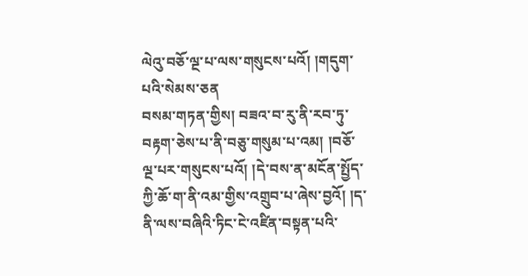ལེའུ་བཅོ་ལྔ་པ་ལས་གསུངས་པའོ། །གདུག་པའི་སེམས་ཅན
བསམ་གཏན་གྱིས། བཟའ་བ་རུ་ནི་རབ་ཏུ་བརྟག་ཅེས་པ་ནི་བཅུ་གསུམ་པ་འམ། །བཅོ་ལྔ་པར་གསུངས་པའོ། །དེ་བས་ན་མངོན་སྤྱོད་ཀྱི་ཆོ་ག་ནི་འམ་གྱིས་འགྲུབ་པ་ཞེས་བྱའོ། །ད་ནི་ལས་བཞིའི་ཏིང་ངེ་འཛིན་བསྟན་པའི་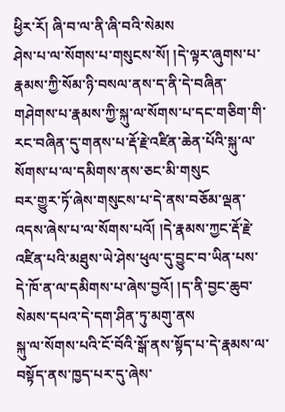ཕྱིར་རོ། ཞི་བ་ལ་ནི་ཞི་བའི་སེམས
ཤེས་པ་ལ་སོགས་པ་གསུངས་སོ། །དེ་ལྟར་ཞུགས་པ་རྣམས་ཀྱི་སོམ་ཉི་བསལ་ནས་ད་ནི་དེ་བཞིན་གཤེགས་པ་རྣམས་ཀྱི་སྐུ་ལ་སོགས་པ་དང་གཅིག་གི་རང་བཞིན་དུ་གནས་པ་རྡོ་རྗེ་འཛིན་ཆེན་པོའི་སྐུ་ལ་སོགས་པ་ལ་དམིགས་ནས་ཅང་མི་གསུང
བར་གྱུར་ཏོ་ཞེས་གསུངས་པ་དེ་ནས་བཅོམ་ལྡན་འདས་ཞེས་པ་ལ་སོགས་པའོ། །དེ་རྣམས་ཀྱང་རྡོ་རྗེ་འཛིན་པའི་མཐུས་ཡེ་ཤེས་ཕུལ་དུ་བྱུང་བ་ཡིན་པས་དེ་ཁོ་ན་ལ་དམིགས་པ་ཞེས་བྱའོ། །ད་ནི་བྱང་ཆུབ་སེམས་དཔའ་དེ་དག་ཤིན་ཏུ་མགུ་ནས
སྐུ་ལ་སོགས་པའི་ངོ་བོའི་སྒོ་ནས་སྟོད་པ་དེ་རྣམས་ལ་བསྟོད་ནས་ཁྱད་པར་དུ་ཞེས་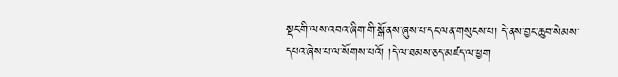སྡང་གི་ལས་འབའ་ཞིག་གི་སྒོ་ནས་ཞུས་པ་དང་ལན་གསུངས་པ། དེ་ནས་བྱང་ཆུབ་སེམས་དཔའ་ཞེས་པ་ལ་སོགས་པའོ། །དེ་ལ་ཐམས་ཅད་མཛད་ལ་ཕྱག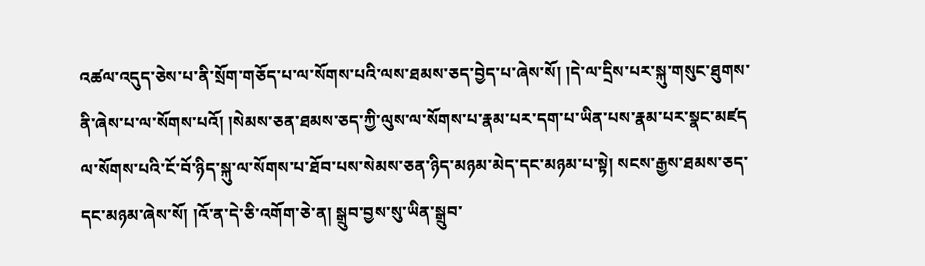འཚལ་འདུད་ཅེས་པ་ནི་སྲོག་གཅོད་པ་ལ་སོགས་པའི་ལས་ཐམས་ཅད་བྱེད་པ་ཞེས་སོ། །དེ་ལ་དྲིས་པར་སྐུ་གསུང་ཐུགས་ནི་ཞེས་པ་ལ་སོགས་པའོ། །སེམས་ཅན་ཐམས་ཅད་ཀྱི་ལུས་ལ་སོགས་པ་རྣམ་པར་དག་པ་ཡིན་པས་རྣམ་པར་སྣང་མཛད
ལ་སོགས་པའི་ངོ་བོ་ཉིད་སྐུ་ལ་སོགས་པ་ཐོབ་པས་སེམས་ཅན་ཉིད་མཉམ་མེད་དང་མཉམ་པ་སྟེ། སངས་རྒྱས་ཐམས་ཅད་དང་མཉམ་ཞེས་སོ། །འོ་ན་དེ་ཅི་འགོག་ཅེ་ན། སྒྲུབ་བྱས་སུ་ཡིན་སྒྲུབ་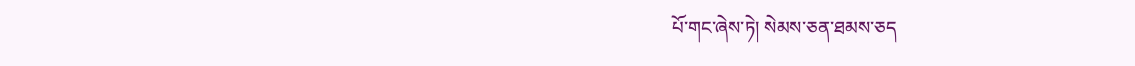པོ་གང་ཞེས་ཏེ། སེམས་ཅན་ཐམས་ཅད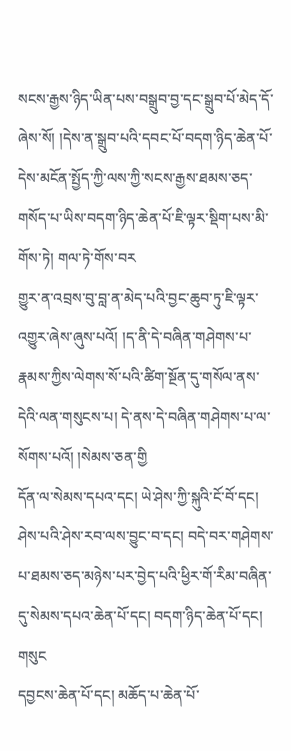སངས་རྒྱས་ཉིད་ཡིན་པས་བསྒྲུབ་བྱ་དང་སྒྲུབ་པོ་མེད་དོ་ཞེས་སོ། །དེས་ན་སྒྲུབ་པའི་དབང་པོ་བདག་ཉིད་ཆེན་པོ་དེས་མངོན་སྤྱོད་ཀྱི་ལས་ཀྱི་སངས་རྒྱས་ཐམས་ཅད་གསོད་པ་ཡིས་བདག་ཉིད་ཆེན་པོ་ཇི་ལྟར་སྡིག་པས་མི་གོས་ཏེ། གལ་ཏེ་གོས་བར
གྱུར་ན་འབྲས་བུ་བླ་ན་མེད་པའི་བྱང་ཆུབ་ཏུ་ཇི་ལྟར་འགྱུར་ཞེས་ཞུས་པའོ། །ད་ནི་དེ་བཞིན་གཤེགས་པ་རྣམས་ཀྱིས་ལེགས་སོ་པའི་ཚིག་སྔོན་དུ་གསོལ་ནས་དེའི་ལན་གསུངས་པ། དེ་ནས་དེ་བཞིན་གཤེགས་པ་ལ་སོགས་པའོ། །སེམས་ཅན་གྱི
དོན་ལ་སེམས་དཔའ་དང། ཡེ་ཤེས་ཀྱི་སྐུའི་ངོ་བོ་དང། ཤེས་པའི་ཤེས་རབ་ལས་བྱུང་བ་དང། བདེ་བར་གཤེགས་པ་ཐམས་ཅད་མཉེས་པར་བྱེད་པའི་ཕྱིར་གོ་རིམ་བཞིན་དུ་སེམས་དཔའ་ཆེན་པོ་དང། བདག་ཉིད་ཆེན་པོ་དང། གསུང
དབྱངས་ཆེན་པོ་དང། མཆོད་པ་ཆེན་པོ་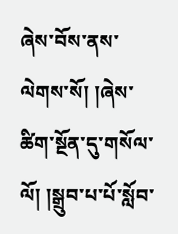ཞེས་བོས་ནས་ལེགས་སོ། །ཞེས་ཚིག་སྔོན་དུ་གསོལ་ལོ། །སྒྲུབ་པ་པོ་སློབ་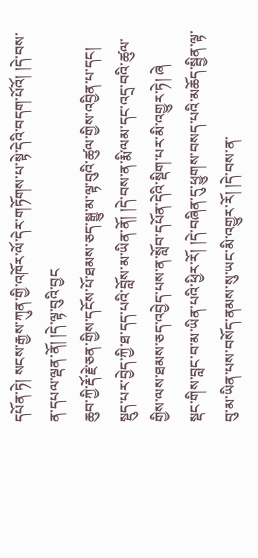དཔོན་ཏེ། སངས་རྒྱས་ཀུན་གྱི་འཁོར་ལོ་དེར་གཏོགས་པ་སྟེ་དེའི་བདག་པོའོ། །དེ་བས་ན་དཔལ་ལྡན་ནོ། །དེ་ལྟ་བུའི་བྱང
ཆུབ་ཀྱི་རྡོ་རྗེ་ཅན་གྱིས་དངོས་པོ་ཐམས་ཅད་སྒྱུ་མ་ལྟ་བུའི་ཚུལ་གྱིས་འབྱིན་པ་དང། སྡུད་པར་བྱེད་ཀྱི་ཐ་དད་པའི་བློས་མ་ཡིན་ནོ། །དེ་བས་ན་རྨི་ལམ་དང་འདྲ་བའི་ཚུལ་གྱིས་ལས་ཐམས་ཅད་འབྱེད་པས་ན་སློབ་དཔོན་དེའི་སྡིག་པར་མི་འགྱུར་ཏེ། ཞེ
སྡང་གིས་བླང་བ་མ་ཡིན་པའི་ཕྱིར་རོ། །དེ་བཞིན་དུ་ཕྱུགས་བསད་པའི་མཆོད་སྦྱིན་ལྟ་བུ་མ་ཡིན་པས་བསོད་ནམས་སུ་ཡང་མི་འགྱུར་རོ། །དེ་བས་ན་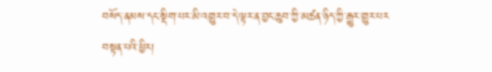བསོད་ནམས་དང་སྡིག་པར་མི་འགྱུར་བ་དེ་ལྟར་ན་བྱང་ཆུབ་ཀྱི་མཚན་ཉིད་ཀྱི་རྒྱུར་གྱུར་པར
བསྟན་པའི་ཕྱིར།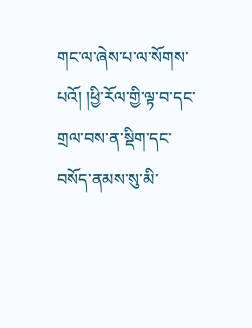གང་ལ་ཞེས་པ་ལ་སོགས་པའོ། །ཕྱི་རོལ་གྱི་ལྟ་བ་དང་གྲལ་བས་ན་སྡིག་དང་བསོད་ནམས་སུ་མི་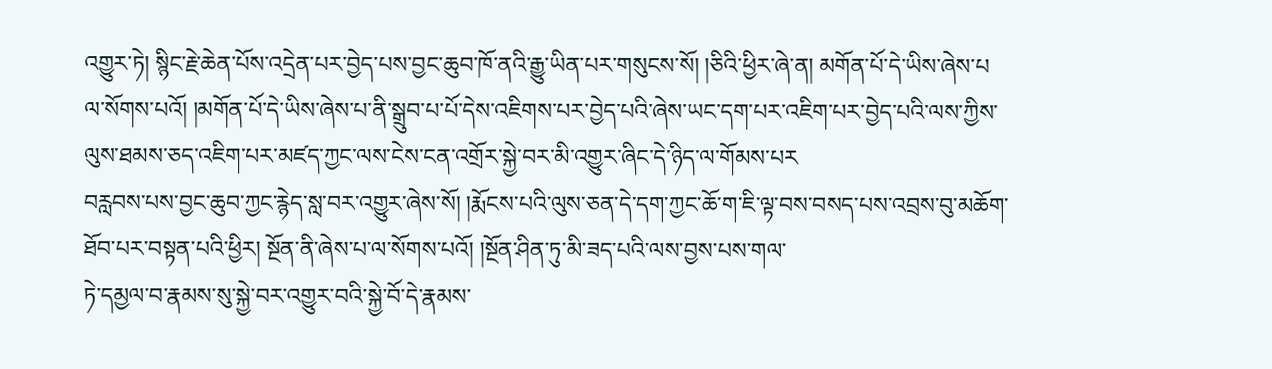འགྱུར་ཏེ། སྙིང་རྗེ་ཆེན་པོས་འདྲེན་པར་བྱེད་པས་བྱང་ཆུབ་ཁོ་ནའི་རྒྱུ་ཡིན་པར་གསུངས་སོ། །ཅིའི་ཕྱིར་ཞེ་ན། མགོན་པོ་དེ་ཡིས་ཞེས་པ
ལ་སོགས་པའོ། །མགོན་པོ་དེ་ཡིས་ཞེས་པ་ནི་སྒྲུབ་པ་པོ་དེས་འཇིགས་པར་བྱེད་པའི་ཞེས་ཡང་དག་པར་འཇིག་པར་བྱེད་པའི་ལས་ཀྱིས་ལུས་ཐམས་ཅད་འཇིག་པར་མཛད་ཀྱང་ལས་ངེས་ངན་འགྲོར་སྐྱེ་བར་མི་འགྱུར་ཞིང་དེ་ཉིད་ལ་གོམས་པར
བརླབས་པས་བྱང་ཆུབ་ཀྱང་རྙེད་སླ་བར་འགྱུར་ཞེས་སོ། །རྨོངས་པའི་ལུས་ཅན་དེ་དག་ཀྱང་ཆོ་ག་ཇི་ལྟ་བས་བསད་པས་འབྲས་བུ་མཆོག་ཐོབ་པར་བསྟན་པའི་ཕྱིར། སྔོན་ནི་ཞེས་པ་ལ་སོགས་པའོ། །སྔོན་ཤིན་ཏུ་མི་ཟད་པའི་ལས་བྱས་པས་གལ་
ཏེ་དམྱལ་བ་རྣམས་སུ་སྐྱེ་བར་འགྱུར་བའི་སྐྱེ་བོ་དེ་རྣམས་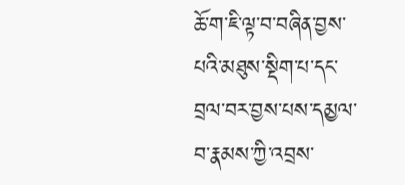ཆོ་ག་ཇི་ལྟ་བ་བཞིན་བྱས་པའི་མཐུས་སྡིག་པ་དང་བྲལ་བར་བྱས་པས་དམྱལ་བ་རྣམས་ཀྱི་འབྲས་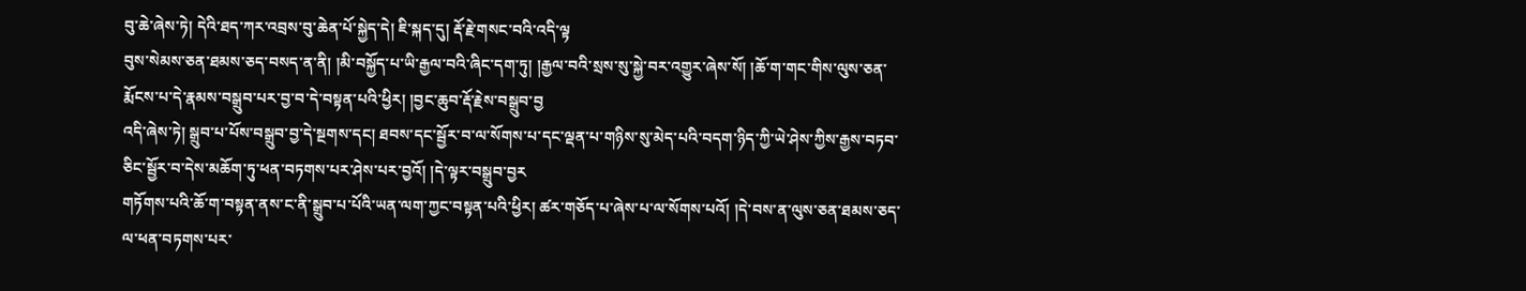བུ་ཆེ་ཞེས་ཏེ། དེའི་ཐད་ཀར་འབྲས་བུ་ཆེན་པོ་སྐྱེད་དེ། ཇི་སྐད་དུ། རྡོ་རྗེ་གསང་བའི་འདི་ལྟ
བུས་སེམས་ཅན་ཐམས་ཅད་བསད་ན་ནི། །མི་བསྐྱོད་པ་ཡི་རྒྱལ་བའི་ཞིང་དག་ཏུ། །རྒྱལ་བའི་སྲས་སུ་སྐྱེ་བར་འགྱུར་ཞེས་སོ། །ཆོ་ག་གང་གིས་ལུས་ཅན་རྨོངས་པ་དེ་རྣམས་བསྒྲུབ་པར་བྱ་བ་དེ་བསྟན་པའི་ཕྱིར། །བྱང་ཆུབ་རྡོ་རྗེས་བསྒྲུབ་བྱ
འདི་ཞེས་ཏེ། སྒྲུབ་པ་པོས་བསྒྲུབ་བྱ་དེ་སྔགས་དང། ཐབས་དང་སྦྱོར་བ་ལ་སོགས་པ་དང་ལྡན་པ་གཉིས་སུ་མེད་པའི་བདག་ཉིད་ཀྱི་ཡེ་ཤེས་ཀྱིས་རྒྱས་བཏབ་ཅིང་སྦྱོར་བ་དེས་མཆོག་ཏུ་ཕན་བཏགས་པར་ཤེས་པར་བྱའོ། །དེ་ལྟར་བསྒྲུབ་བྱར
གཏོགས་པའི་ཆོ་ག་བསྟན་ནས་ང་ནི་སྒྲུབ་པ་པོའི་ཡན་ལག་ཀྱང་བསྟན་པའི་ཕྱིར། ཚར་གཅོད་པ་ཞེས་པ་ལ་སོགས་པའོ། །དེ་བས་ན་ལུས་ཅན་ཐམས་ཅད་ལ་ཕན་བཏགས་པར་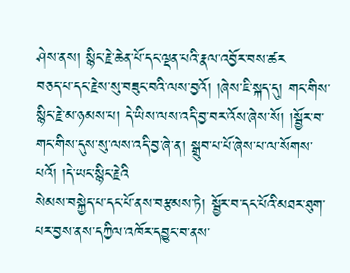ཤེས་ནས། སྙིང་རྗེ་ཆེན་པོ་དང་ལྡན་པའི་རྣལ་འབྱོར་བས་ཚར
བཅད་པ་དང་རྗེས་སུ་བཟུང་བའི་ལས་བྱའོ། །ཞེས་ཇི་སྐད་དུ། གང་གིས་སྙིང་རྗེ་མ་ཉམས་པ། དེ་ཡིས་ལས་འདི་བྱ་བར་འོས་ཞེས་སོ། །སྦྱོར་བ་གང་གིས་དུས་སུ་ལས་འདི་བྱ་ཞེ་ན། སྒྲུབ་པ་པོ་ཞེས་པ་ལ་སོགས་པའོ། །དེ་ཡང་སྙིང་རྗེའི
སེམས་བསྐྱེད་པ་དང་པོ་ནས་བརྩམས་ཏེ། སྦྱོར་བ་དང་པོའི་མཐར་ཐུག་པར་བྱས་ནས་དཀྱིལ་འཁོར་དབྱུང་བ་ནས་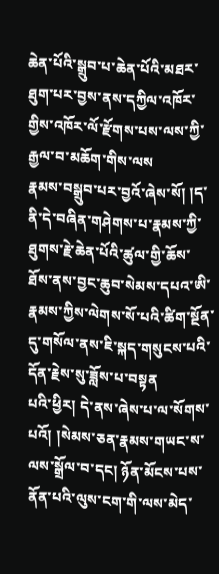ཆེན་པོའི་སྒྲུབ་པ་ཆེན་པོའི་མཐར་ཐུག་པར་བྱས་ནས་དཀྱིལ་འཁོར་གྱིས་འཁོར་ལོ་རྫོགས་པས་ལས་ཀྱི་རྒྱལ་བ་མཆོག་གིས་ལས
རྣམས་བསྒྲུབ་པར་བྱའོ་ཞེས་སོ། །ད་ནི་དེ་བཞིན་གཤེགས་པ་རྣམས་ཀྱི་ཐུགས་རྗེ་ཆེན་པོའི་ཚུལ་གྱི་ཆོས་ཐོས་ནས་བྱང་ཆུབ་སེམས་དཔའ་ཨི་རྣམས་ཀྱིས་ལེགས་སོ་པའི་ཚིག་སྔོན་དུ་གསོལ་ནས་ཇི་སྐད་གསུངས་པའི་དོན་རྗེས་སུ་ཟློས་པ་བསྟན
པའི་ཕྱིར། དེ་ནས་ཞེས་པ་ལ་སོགས་པའོ། །སེམས་ཅན་རྣམས་གཡང་ས་ལས་སྒྲོལ་བ་དང། ཉོན་མོངས་པས་ནོན་པའི་ལུས་ངག་གི་ལས་མེད་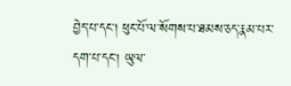བྱེད་པ་དང། ཕུང་པོ་ལ་སོགས་པ་ཐམས་ཅད་རྣམ་པར་དག་པ་དང། ཡུལ་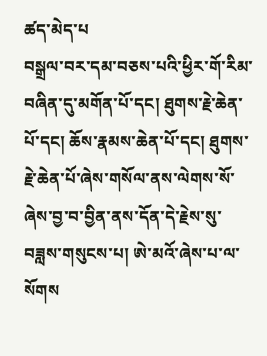ཚད་མེད་པ
བསྒྲལ་བར་དམ་བཅས་པའི་ཕྱིར་གོ་རིམ་བཞིན་དུ་མགོན་པོ་དང། ཐུགས་རྗེ་ཆེན་པོ་དང། ཆོས་རྣམས་ཆེན་པོ་དང། ཐུགས་རྗེ་ཆེན་པོ་ཞེས་གསོལ་ནས་ལེགས་སོ་ཞེས་བྱ་བ་བྱིན་ནས་དོན་དེ་རྗེས་སུ་བཟླས་གསུངས་པ། ཨེ་མའོ་ཞེས་པ་ལ་སོགས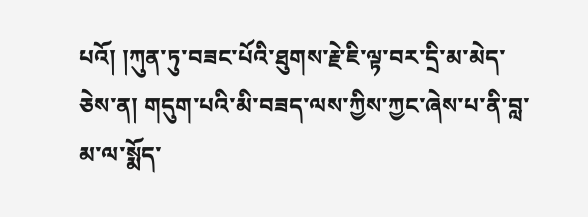པའོ། །ཀུན་ཏུ་བཟང་པོའི་ཐུགས་རྗེ་ཇི་ལྟ་བར་དྲི་མ་མེད་ཅེས་ན། གདུག་པའི་མི་བཟད་ལས་ཀྱིས་ཀྱང་ཞེས་པ་ནི་བླ་མ་ལ་སྨོད་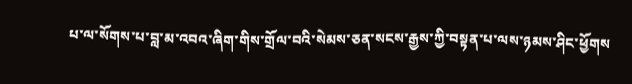པ་ལ་སོགས་པ་བླ་མ་འབའ་ཞིག་གིས་གྲོལ་བའི་སེམས་ཅན་སངས་རྒྱས་ཀྱི་བསྟན་པ་ལས་ཉམས་ཤིང་ཕྱོགས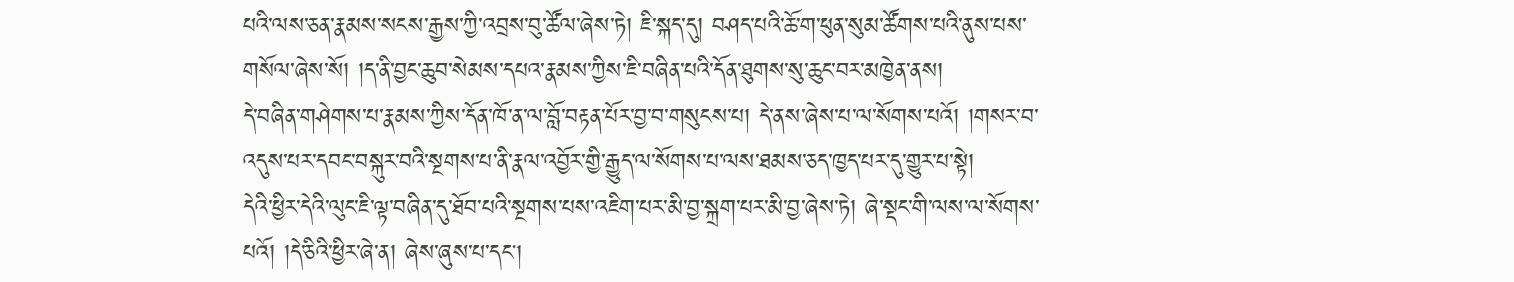པའི་ལས་ཅན་རྣམས་སངས་རྒྱས་ཀྱི་འབྲས་བུ་ཚོལ་ཞེས་ཏེ། ཇི་སྐད་དུ། བཤད་པའི་ཆོ་ག་ཕུན་སུམ་ཚོགས་པའི་ནུས་པས་གསོལ་ཞེས་སོ། །ད་ནི་བྱང་ཆུབ་སེམས་དཔའ་རྣམས་ཀྱིས་ཇི་བཞིན་པའི་དོན་ཐུགས་སུ་ཆུང་བར་མཁྱེན་ནས།
དེ་བཞིན་གཤེགས་པ་རྣམས་ཀྱིས་དོན་ཁོ་ན་ལ་བློ་བརྟན་པོར་བྱ་བ་གསུངས་པ། དེ་ནས་ཞེས་པ་ལ་སོགས་པའོ། །གསར་བ་འདུས་པར་དབང་བསྐུར་བའི་སྔགས་པ་ནི་རྣལ་འབྱོར་གྱི་རྒྱུད་ལ་སོགས་པ་ལས་ཐམས་ཅད་ཁྱད་པར་དུ་གྱུར་པ་སྟེ།
དེའི་ཕྱིར་དེའི་ལུང་ཇི་ལྟ་བཞིན་དུ་ཐོབ་པའི་སྔགས་པས་འཇིག་པར་མི་བྱ་སྐྲག་པར་མི་བྱ་ཞེས་ཏེ། ཞེ་སྡང་གི་ལས་ལ་སོགས་པའོ། །དེ་ཅིའི་ཕྱིར་ཞེ་ན། ཞེས་ཞུས་པ་དང།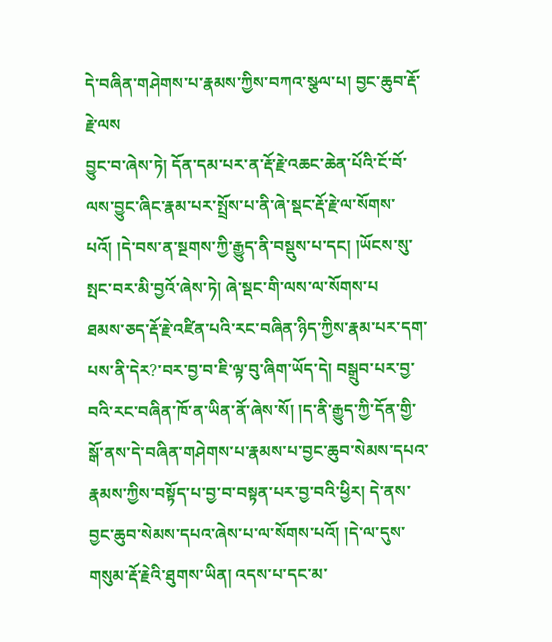དེ་བཞིན་གཤེགས་པ་རྣམས་ཀྱིས་བཀའ་སྩལ་པ། བྱང་ཆུབ་རྡོ་རྗེ་ལས
བྱུང་བ་ཞེས་ཏེ། དོན་དམ་པར་ན་རྡོ་རྗེ་འཆང་ཆེན་པོའི་ངོ་བོ་ལས་བྱུང་ཞིང་རྣམ་པར་སྤྲོས་པ་ནི་ཞེ་སྡང་རྡོ་རྗེ་ལ་སོགས་པའོ། །དེ་བས་ན་སྔགས་ཀྱི་རྒྱུད་ནི་བསྡུས་པ་དང། །ཡོངས་སུ་སྤང་བར་མི་བྱའོ་ཞེས་ཏེ། ཞེ་སྡང་གི་ལས་ལ་སོགས་པ
ཐམས་ཅད་རྡོ་རྗེ་འཛིན་པའི་རང་བཞིན་ཉིད་ཀྱིས་རྣམ་པར་དག་པས་ནི་དེར?་བར་བྱ་བ་ཇི་ལྟ་བུ་ཞིག་ཡོད་དེ། བསྒྲུབ་པར་བྱ་བའི་རང་བཞིན་ཁོ་ན་ཡིན་ནོ་ཞེས་སོ། །ད་ནི་རྒྱུད་ཀྱི་དོན་གྱི་སྒོ་ནས་དེ་བཞིན་གཤེགས་པ་རྣམས་པ་བྱང་ཆུབ་སེམས་དཔའ་
རྣམས་ཀྱིས་བསྟོད་པ་བྱ་བ་བསྟན་པར་བྱ་བའི་ཕྱིར། དེ་ནས་བྱང་ཆུབ་སེམས་དཔའ་ཞེས་པ་ལ་སོགས་པའོ། །དེ་ལ་དུས་གསུམ་རྡོ་རྗེའི་ཐུགས་ཡིན། འདས་པ་དང་མ་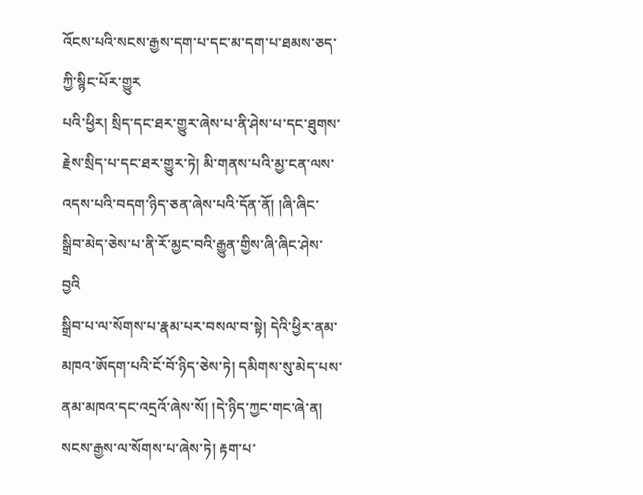འོངས་པའི་སངས་རྒྱས་དག་པ་དང་མ་དག་པ་ཐམས་ཅད་ཀྱི་སྙིང་པོར་གྱུར
པའི་ཕྱིར། སྲིད་དང་ཐར་གྱུར་ཞེས་པ་ནི་ཤེས་པ་དང་ཐུགས་རྗེས་སྲིད་པ་དང་ཐར་གྱུར་ཏེ། མི་གནས་པའི་མྱ་ངན་ལས་འདས་པའི་བདག་ཉིད་ཅན་ཞེས་པའི་དོན་ནོ། །ཞི་ཞིང་སྒྲིབ་མེད་ཅེས་པ་ནི་རོ་མྱང་བའི་རྒྱུན་གྱིས་ཞི་ཞིང་ཤེས་བྱའི
སྒྲིབ་པ་ལ་སོགས་པ་རྣམ་པར་བསལ་བ་སྟེ། དེའི་ཕྱིར་ནམ་མཁའ་ཨོདག་པའི་ངོ་བོ་ཉིད་ཅེས་ཏེ། དམིགས་སུ་མེད་པས་ནམ་མཁའ་དང་འདྲའོ་ཞེས་སོ། །དེ་ཉིད་ཀྱང་གང་ཞེ་ན། སངས་རྒྱས་ལ་སོགས་པ་ཞེས་ཏེ། རྟག་པ་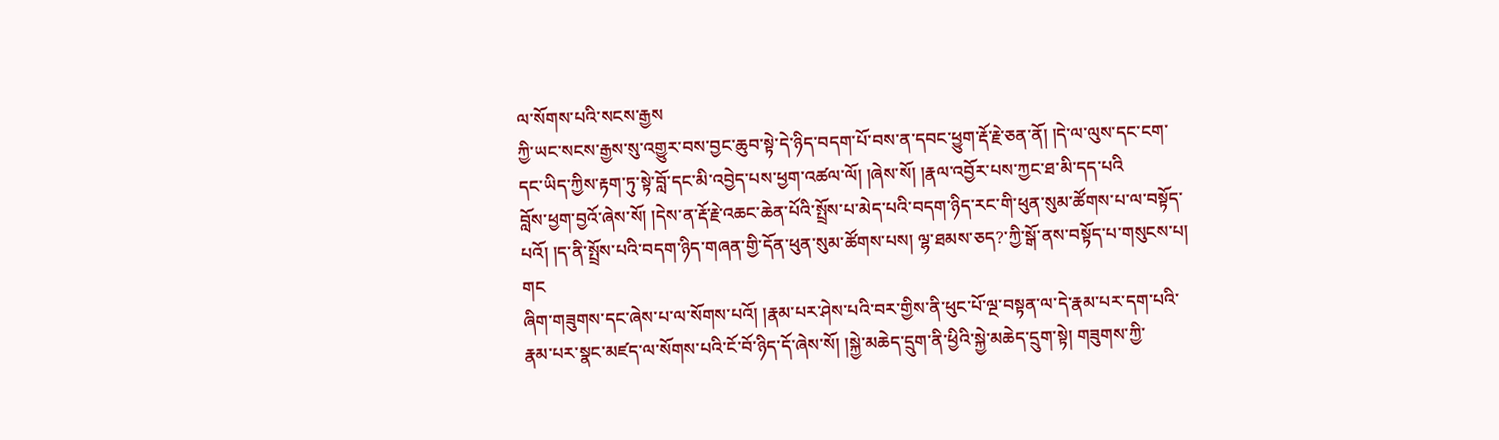ལ་སོགས་པའི་སངས་རྒྱས
ཀྱི་ཡང་སངས་རྒྱས་སུ་འགྱུར་བས་བྱང་ཆུབ་སྟེ་དེ་ཉིད་བདག་པོ་བས་ན་དབང་ཕྱུག་རྡོ་རྗེ་ཅན་ནོ། །དེ་ལ་ལུས་དང་ངག་དང་ཡིད་ཀྱིས་རྟག་ཏུ་སྟེ་བློ་དང་མི་འབྱེད་པས་ཕྱག་འཚལ་ལོ། །ཞེས་སོ། །རྣལ་འབྱོར་པས་ཀྱང་ཐ་མི་དད་པའི
བློས་ཕྱག་བྱའོ་ཞེས་སོ། །དེས་ན་རྡོ་རྗེ་འཆང་ཆེན་པོའི་སྤྲོས་པ་མེད་པའི་བདག་ཉིད་རང་གི་ཕུན་སུམ་ཚོགས་པ་ལ་བསྟོད་པའོ། །ད་ནི་སྤྲོས་པའི་བདག་ཉིད་གཞན་གྱི་དོན་ཕུན་སུམ་ཚོགས་པས། ལྷ་ཐམས་ཅད?་ཀྱི་སྒོ་ནས་བསྟོད་པ་གསུངས་པ། གང
ཞིག་གཟུགས་དང་ཞེས་པ་ལ་སོགས་པའོ། །རྣམ་པར་ཤེས་པའི་བར་གྱིས་ནི་ཕུང་པོ་ལྔ་བསྟན་ལ་དེ་རྣམ་པར་དག་པའི་རྣམ་པར་སྣང་མཛད་ལ་སོགས་པའི་ངོ་བོ་ཉིད་དོ་ཞེས་སོ། །སྐྱེ་མཆེད་དྲུག་ནི་ཕྱིའི་སྐྱེ་མཆེད་དྲུག་སྟེ། གཟུགས་ཀྱི་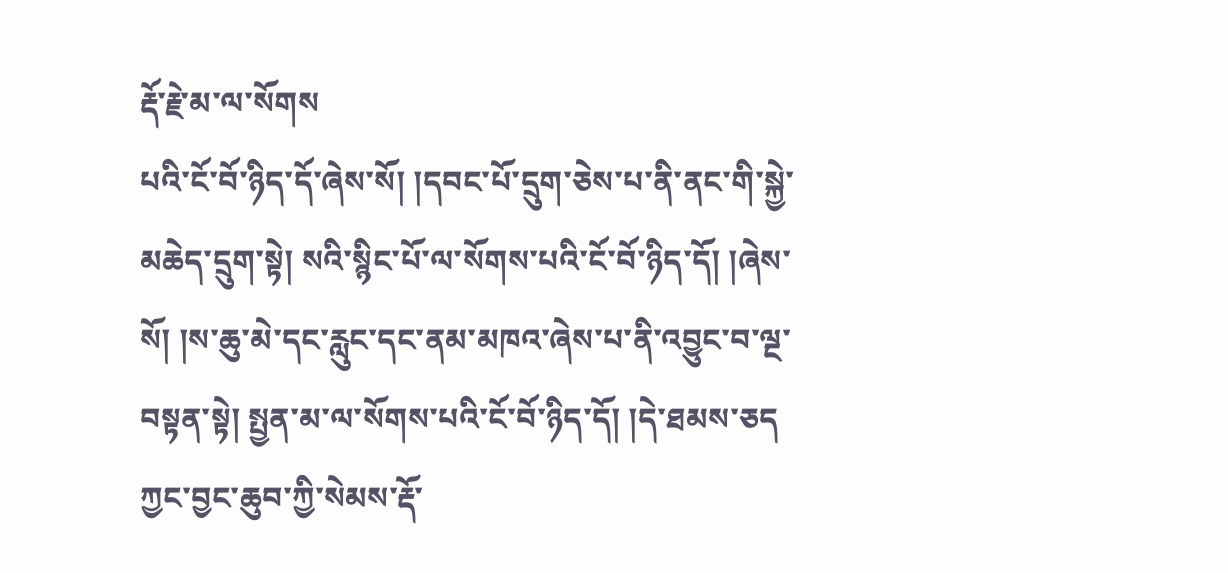རྡོ་རྗེ་མ་ལ་སོགས
པའི་ངོ་བོ་ཉིད་དོ་ཞེས་སོ། །དབང་པོ་དྲུག་ཅེས་པ་ནི་ནང་གི་སྐྱེ་མཆེད་དྲུག་སྟེ། སའི་སྙིང་པོ་ལ་སོགས་པའི་ངོ་བོ་ཉིད་དོ། །ཞེས་སོ། །ས་ཆུ་མེ་དང་རླུང་དང་ནམ་མཁའ་ཞེས་པ་ནི་འབྱུང་བ་ལྔ་བསྟན་སྟེ། སྤྱན་མ་ལ་སོགས་པའི་ངོ་བོ་ཉིད་དོ། །དེ་ཐམས་ཅད
ཀྱང་བྱང་ཆུབ་ཀྱི་སེམས་རྡོ་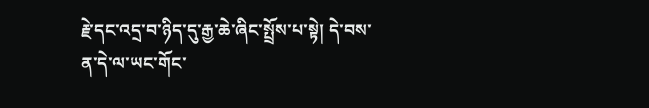རྗེ་དང་འདྲ་བ་ཉིད་དུ་རྒྱ་ཆེ་ཞིང་སྤྲོས་པ་སྟེ། དེ་བས་ན་དེ་ལ་ཡང་གོང་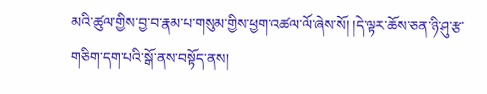མའི་ཚུལ་གྱིས་བྱ་བ་རྣམ་པ་གསུམ་གྱིས་ཕྱག་འཚལ་ལོ་ཞེས་སོ། །དེ་ལྟར་ཆོས་ཅན་ཉི་ཤུ་རྩ་གཅིག་དག་པའི་སྒོ་ནས་བསྟོད་ནས།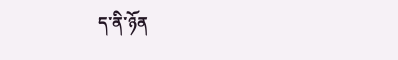ད་ནི་ཉོན